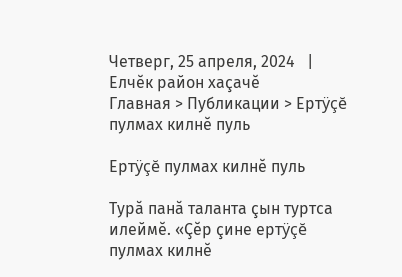Четверг, 25 апреля, 2024   |    Елчĕк район хаçачĕ
Главная > Публикации > Ертÿçĕ пулмах килнĕ пуль

Ертÿçĕ пулмах килнĕ пуль

Турă панă таланта çын туртса илеймĕ. «Çĕр çине ертÿçĕ пулмах килнĕ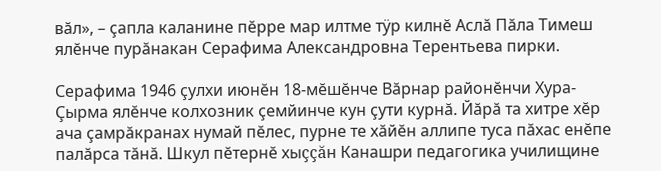вăл», – çапла каланине пĕрре мар илтме тÿр килнĕ Аслă Пăла Тимеш ялĕнче пурăнакан Серафима Александровна Терентьева пирки.

Серафима 1946 çулхи июнĕн 18-мĕшĕнче Вăрнар районĕнчи Хура-Çырма ялĕнче колхозник çемйинче кун çути курнă. Йăрă та хитре хĕр ача çамрăкранах нумай пĕлес, пурне те хăйĕн аллипе туса пăхас енĕпе палăрса тăнă. Шкул пĕтернĕ хыççăн Канашри педагогика училищине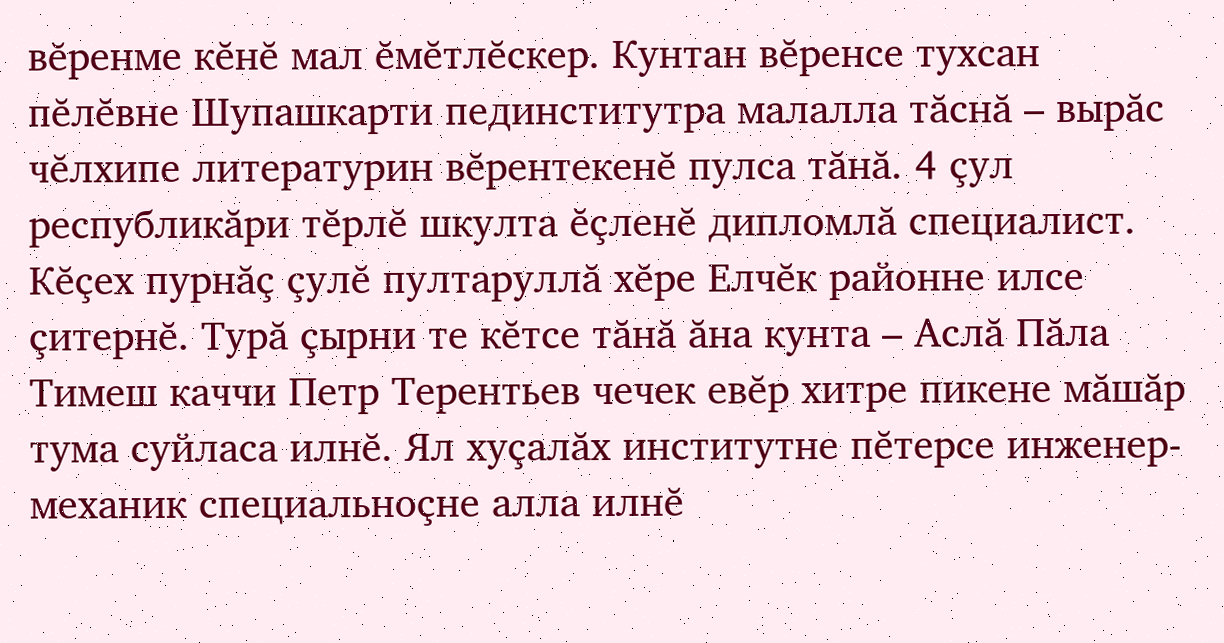вĕренме кĕнĕ мал ĕмĕтлĕскер. Кунтан вĕренсе тухсан пĕлĕвне Шупашкарти пединститутра малалла тăснă – вырăс чĕлхипе литературин вĕрентекенĕ пулса тăнă. 4 çул республикăри тĕрлĕ шкулта ĕçленĕ дипломлă специалист. Кĕçех пурнăç çулĕ пултаруллă хĕре Елчĕк районне илсе çитернĕ. Турă çырни те кĕтсе тăнă ăна кунта – Аслă Пăла Тимеш каччи Петр Терентьев чечек евĕр хитре пикене мăшăр тума суйласа илнĕ. Ял хуçалăх институтне пĕтерсе инженер-механик специальноçне алла илнĕ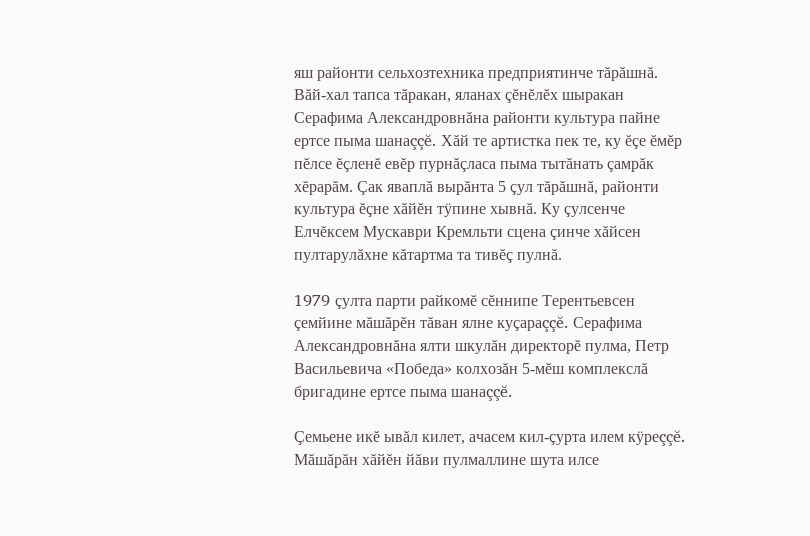яш районти сельхозтехника предприятинче тăрăшнă. Вăй-хал тапса тăракан, яланах çĕнĕлĕх шыракан Серафима Александровнăна районти культура пайне ертсе пыма шанаççĕ. Хăй те артистка пек те, ку ĕçе ĕмĕр пĕлсе ĕçленĕ евĕр пурнăçласа пыма тытăнать çамрăк хĕрарăм. Çак яваплă вырăнта 5 çул тăрăшнă, районти культура ĕçне хăйĕн тÿпине хывнă. Ку çулсенче Елчĕксем Мускаври Кремльти сцена çинче хăйсен пултарулăхне кăтартма та тивĕç пулнă.

1979 çулта парти райкомĕ сĕннипе Терентьевсен çемйине мăшăрĕн тăван ялне куçараççĕ. Серафима Александровнăна ялти шкулăн директорĕ пулма, Петр Васильевича «Победа» колхозăн 5-мĕш комплекслă бригадине ертсе пыма шанаççĕ.

Çемьене икĕ ывăл килет, ачасем кил-çурта илем кÿреççĕ. Мăшăрăн хăйĕн йăви пулмаллине шута илсе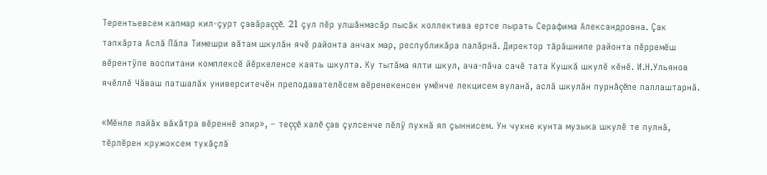Терентьевсем капмар кил-çурт çавăраççĕ. 21 çул пĕр улшăнмасăр пысăк коллектива ертсе пырать Серафима Александровна. Çак тапхăрта Аслă Пăла Тимешри вăтам шкулăн ячĕ районта анчах мар, республикăра палăрнă. Директор тăрăшнипе районта пĕрремĕш вĕрентÿпе воспитани комплексĕ йĕркеленсе каять шкулта. Ку тытăма ялти шкул, ача-пăча сачĕ тата Кушкă шкулĕ кĕнĕ. И.Н.Ульянов ячĕллĕ Чăваш патшалăх университечĕн преподавателĕсем вĕренекенсен умĕнче лекцисем вуланă, аслă шкулăн пурнăçĕпе паллаштарнă.

«Мĕнле лайăх вăхăтра вĕреннĕ эпир», – теççĕ халĕ çав çулсенче пĕлÿ пухнă ял çыннисем. Ун чухне кунта музыка шкулĕ те пулнă, тĕрлĕрен кружоксем тухăçлă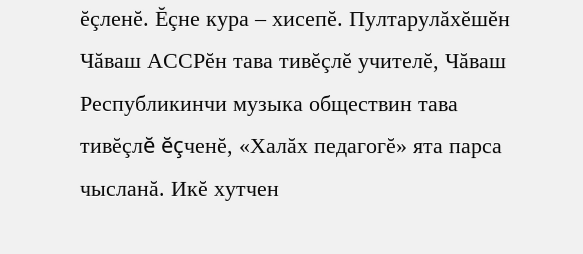ĕçленĕ. Ĕçне кура – хисепĕ. Пултарулăхĕшĕн Чăваш АССРĕн тава тивĕçлĕ учителĕ, Чăваш Республикинчи музыка обществин тава тивĕçлĕ ĕçченĕ, «Халăх педагогĕ» ята парса чысланă. Икĕ хутчен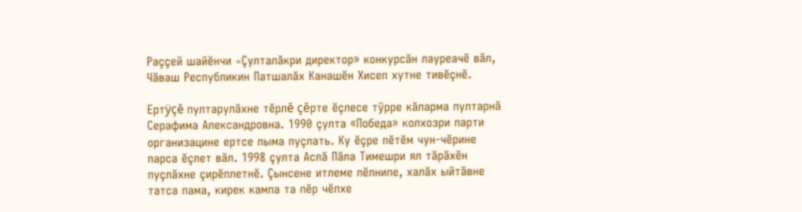Раççей шайĕнчи «Çулталăкри директор» конкурсăн лауреачĕ вăл, Чăваш Республикин Патшалăх Канашĕн Хисеп хутне тивĕçнĕ.

Ертÿçĕ пултарулăхне тĕрлĕ çĕрте ĕçлесе тÿрре кăларма пултарнă Серафима Александровна. 1990 çулта «Победа» колхозри парти организацине ертсе пыма пуçлать. Ку ĕçре пĕтĕм чун-чĕрине парса ĕçлет вăл. 1998 çулта Аслă Пăла Тимешри ял тăрăхĕн пуçлăхне çирĕплетнĕ. Çынсене итлеме пĕлнипе, халăх ыйтăвне татса пама, кирек кампа та пĕр чĕлхе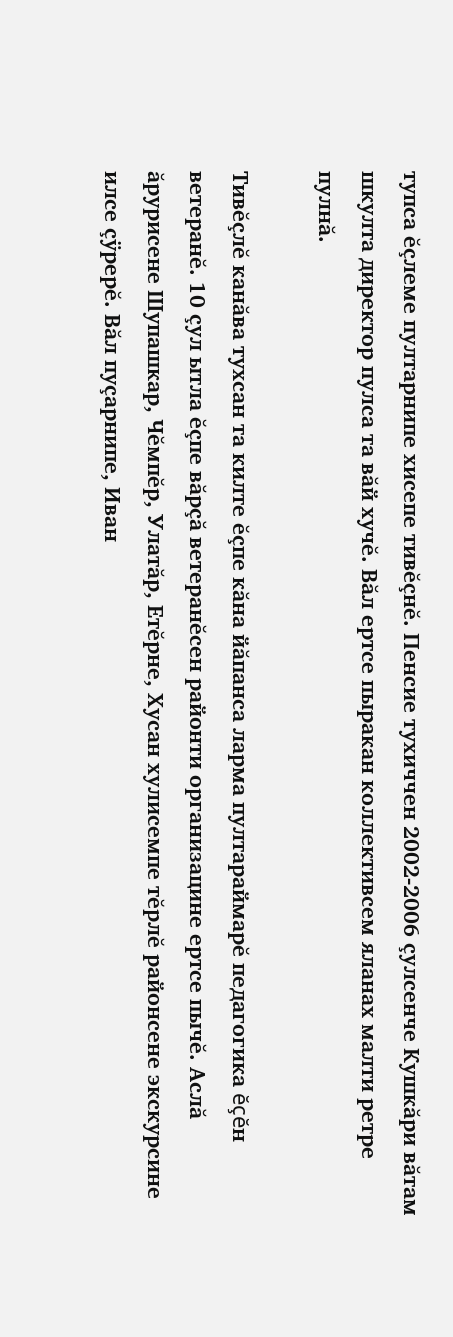тупса ĕçлеме пултарнипе хисепе тивĕçнĕ. Пенсие тухиччен 2002-2006 çулсенче Кушкăри вăтам шкулта директор пулса та вăй хучĕ. Вăл ертсе пыракан коллективсем яланах малти ретре пулнă.

Тивĕçлĕ канăва тухсан та килте ĕçпе кăна йăпанса ларма пултараймарĕ педагогика ĕçĕн ветеранĕ. 10 çул ытла ĕçпе вăрçă ветеранĕсен районти организацине ертсе пычĕ. Аслă ăрурисене Шупашкар, Чĕмпĕр, Улатăр, Етĕрне, Хусан хулисемпе тĕрлĕ районсене экскурсине илсе çÿрерĕ. Вăл пуçарнипе, Иван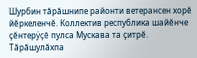Шурбин тăрăшнипе районти ветерансен хорĕ йĕркеленчĕ. Коллектив республика шайĕнче çĕнтерÿçĕ пулса Мускава та çитрĕ. Тăрăшулăхпа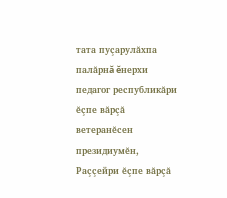тата пуçарулăхпа палăрнă ĕнерхи педагог республикăри ĕçпе вăрçă ветеранĕсен президиумĕн, Раççейри ĕçпе вăрçă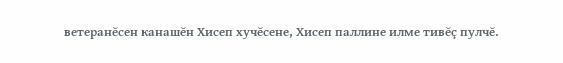ветеранĕсен канашĕн Хисеп хучĕсене, Хисеп паллине илме тивĕç пулчĕ.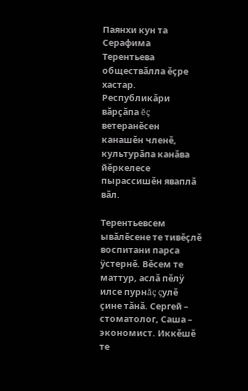Паянхи кун та Серафима Терентьева обществăлла ĕçре хастар. Республикăри вăрçăпа ĕç ветеранĕсен канашĕн членĕ, культурăпа канăва йĕркелесе пырассишĕн яваплă вăл.

Терентьевсем ывăлĕсене те тивĕçлĕ воспитани парса ÿстернĕ. Вĕсем те маттур, аслă пĕлÿ илсе пурнăç çулĕ çине тăнă. Сергей – стоматолог, Саша – экономист. Иккĕшĕ те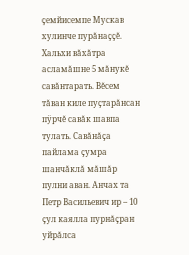çемйисемпе Мускав хулинче пурăнаççĕ. Хальхи вăхăтра асламăшне 5 мăнукĕ савăнтарать. Вĕсем тăван киле пуçтарăнсан пÿрчĕ савăк шавпа тулать. Савăнăçа пайлама çумра шанчăклă мăшăр пулни аван. Анчах та Петр Васильевич ир – 10 çул каялла пурнăçран уйрăлса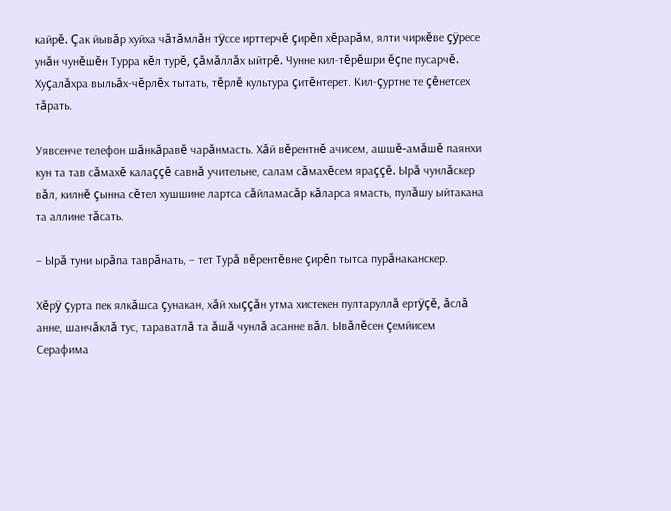кайрĕ. Çак йывăр хуйха чăтăмлăн тÿссе ирттерчĕ çирĕп хĕрарăм, ялти чиркĕве çÿресе унăн чунĕшĕн Турра кĕл турĕ, çăмăллăх ыйтрĕ. Чунне кил-тĕрĕшри ĕçпе пусарчĕ. Хуçалăхра выльăх-чĕрлĕх тытать, тĕрлĕ культура çитĕнтерет. Кил-çуртне те çĕнетсех тăрать.

Уявсенче телефон шăнкăравĕ чарăнмасть. Хăй вĕрентнĕ ачисем, ашшĕ-амăшĕ паянхи кун та тав сăмахĕ калаççĕ савнă учительне, салам сăмахĕсем яраççĕ. Ырă чунлăскер вăл, килнĕ çынна сĕтел хушшине лартса сăйламасăр кăларса ямасть, пулăшу ыйтакана та аллине тăсать.

– Ырă туни ырăпа таврăнать, – тет Турă вĕрентĕвне çирĕп тытса пурăнаканскер.

Хĕрÿ çурта пек ялкăшса çунакан, хăй хыççăн утма хистекен пултаруллă ертÿçĕ, ăслă анне, шанчăклă тус, тараватлă та ăшă чунлă асанне вăл. Ывăлĕсен çемйисем Серафима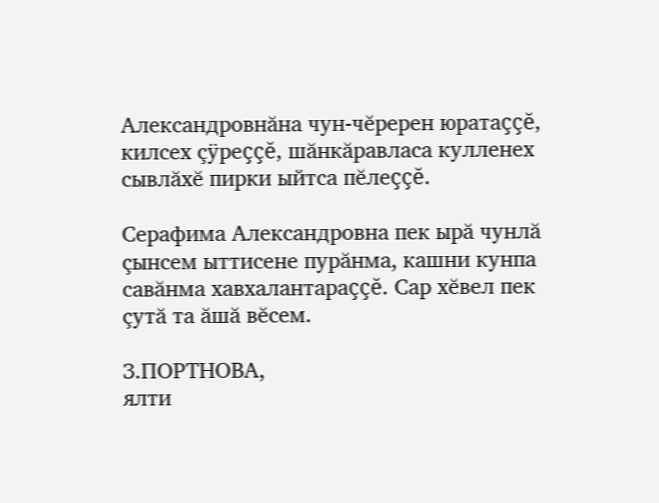Александровнăна чун-чĕререн юратаççĕ, килсех çÿреççĕ, шăнкăравласа кулленех сывлăхĕ пирки ыйтса пĕлеççĕ.

Серафима Александровна пек ырă чунлă çынсем ыттисене пурăнма, кашни кунпа савăнма хавхалантараççĕ. Сар хĕвел пек çутă та ăшă вĕсем.

З.ПОРТНОВА,
ялти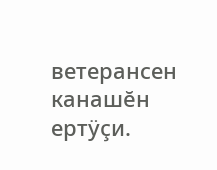ветерансен канашĕн ертÿçи.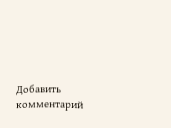Добавить комментарий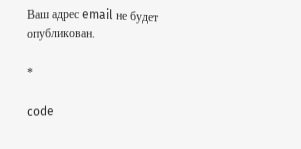Ваш адрес email не будет опубликован.

*

code